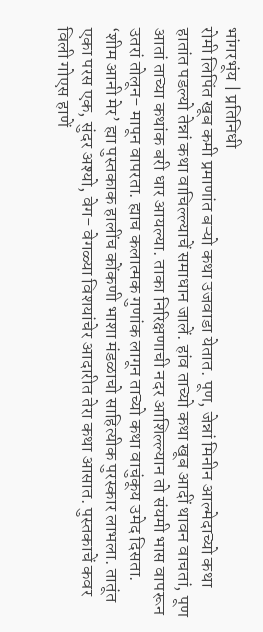भांगरभूंय | प्रतिनिधी
रोमी लिपिंत खूब कमी प्रमाणांत बऱ्यो कथा उजवाडा येतात. पूण, जेन्नां मिनीन आल्मेदाच्यो कथा हातांत पडल्यो तेन्नां कथा वाचिल्ल्याचें समाधान जालें. हांव ताच्यो कथा खूब आदीं थावन वाचतां, पूण आतां ताच्या कथांक बरी धार आयल्या. ताका निरिक्षणाची नदर आशिल्ल्यान तो संयमी भास वापरून उतरां तोलून- मापून वापरता. ह्याच कलात्मक गुणांक लागून ताच्यो कथा वाचुंकूय उमेद दिसता.
‘शीम आनी मेर’ ह्या पुस्तकाक हालींच कोंकणी भाशा मंडळाचो साहित्यीक पुरस्कार लाभला. तातूंत एका परस एक, सुंदर अश्यो, वेग- वेगळ्या विशयांचेर आदारीत तेरा कथा आसात. पुस्तकाचें कवर विली गोएस हाणें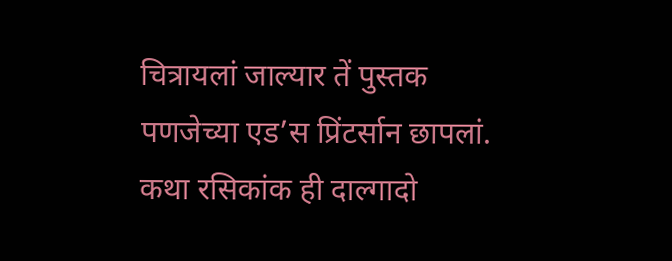चित्रायलां जाल्यार तें पुस्तक पणजेच्या एड’स प्रिंटर्सान छापलां. कथा रसिकांक ही दाल्गादो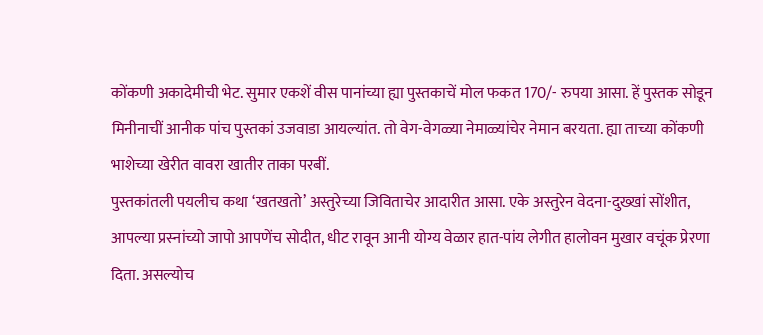कोंकणी अकादेमीची भेट. सुमार एकशें वीस पानांच्या ह्या पुस्तकाचें मोल फकत 170/- रुपया आसा. हें पुस्तक सोडून मिनीनाचीं आनीक पांच पुस्तकां उजवाडा आयल्यांत. तो वेग-वेगळ्या नेमाळ्यांचेर नेमान बरयता. ह्या ताच्या कोंकणी भाशेच्या खेरीत वावरा खातीर ताका परबीं.
पुस्तकांतली पयलीच कथा ‘खतखतो’ अस्तुरेच्या जिविताचेर आदारीत आसा. एके अस्तुरेन वेदना-दुख्खां सोंशीत, आपल्या प्रस्नांच्यो जापो आपणेंच सोदीत, धीट रावून आनी योग्य वेळार हात-पांय लेगीत हालोवन मुखार वचूंक प्रेरणा दिता. असल्योच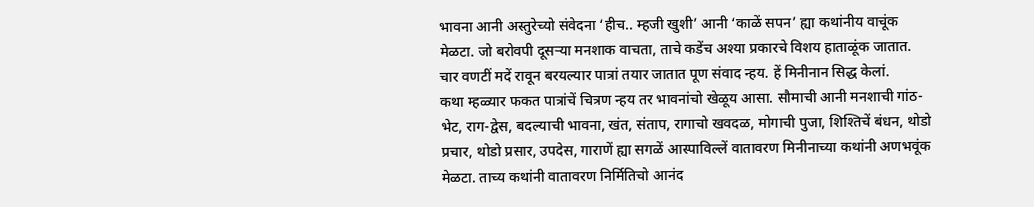भावना आनी अस्तुरेच्यो संवेदना ‘हीच.. म्हजी खुशी’ आनी ‘काळें सपन’ ह्या कथांनीय वाचूंक मेळटा. जो बरोवपी दूसऱ्या मनशाक वाचता, ताचे कडेंच अश्या प्रकारचे विशय हाताळूंक जातात. चार वणटीं मदें रावून बरयल्यार पात्रां तयार जातात पूण संवाद न्हय. हें मिनीनान सिद्ध केलां.
कथा म्हळ्यार फकत पात्रांचें चित्रण न्हय तर भावनांचो खेळूय आसा. सौमाची आनी मनशाची गांठ-भेट, राग-द्वेस, बदल्याची भावना, खंत, संताप, रागाचो खवदळ, मोगाची पुजा, शिश्तिचें बंधन, थोडो प्रचार, थोडो प्रसार, उपदेस, गाराणें ह्या सगळें आस्पाविल्लें वातावरण मिनीनाच्या कथांनी अणभवूंक मेळटा. ताच्य कथांनी वातावरण निर्मितिचो आनंद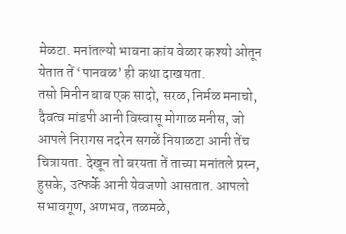मेळटा. मनांतल्यो भावना कांय वेळार कश्यो ओतून येतात तें ‘पानवळ’ ही कथा दाखयता.
तसो मिनीन बाब एक सादो, सरळ, निर्मळ मनाचो, दैवत्व मांडपी आनी विस्वासू मोगाळ मनीस, जो आपले निरागस नदरेन सगळें नियाळटा आनी तेंच चित्रायता. देखून तो बरयता तें ताच्या मनांतले प्रस्न, हुसके, उत्फर्के आनी येवजणो आसतात. आपलो सभावगूण, अणभव, तळमळे,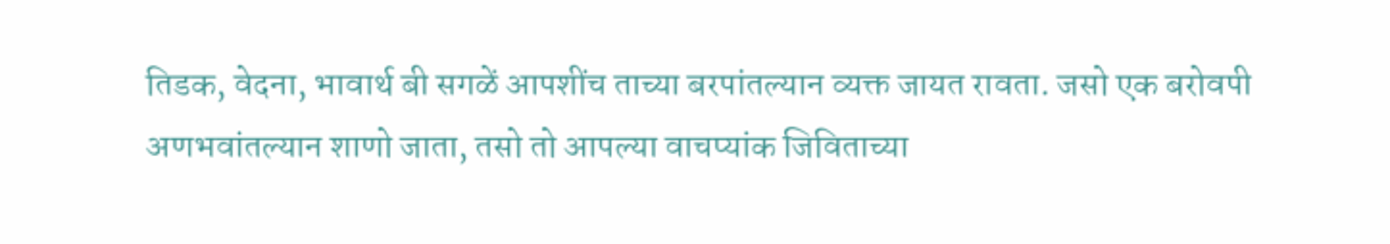तिडक, वेदना, भावार्थ बी सगळें आपशींच ताच्या बरपांतल्यान व्यक्त जायत रावता. जसो एक बरोवपी अणभवांतल्यान शाणो जाता, तसो तो आपल्या वाचप्यांक जिविताच्या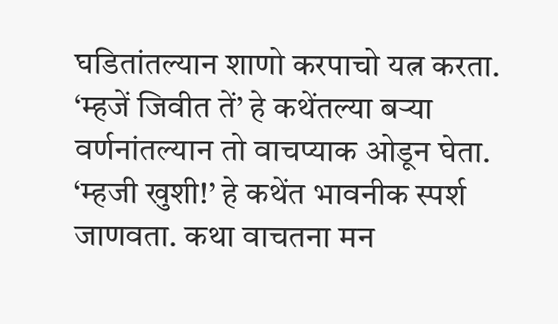घडितांतल्यान शाणो करपाचो यत्न करता. ‘म्हजें जिवीत तें’ हे कथेंतल्या बऱ्या वर्णनांतल्यान तो वाचप्याक ओडून घेता. ‘म्हजी खुशी!’ हे कथेंत भावनीक स्पर्श जाणवता. कथा वाचतना मन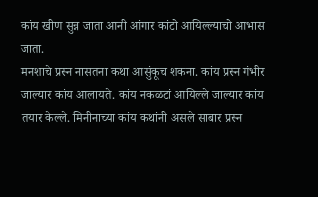कांय खीण सुन्न जाता आनी आंगार कांटो आयिल्ल्याचो आभास जाता.
मनशाचे प्रस्न नासतना कथा आसुंकूच शकना. कांय प्रस्न गंभीर जाल्यार कांय आलायते. कांय नकळटां आयिल्ले जाल्यार कांय तयार केल्ले. मिनीनाच्या कांय कथांनी असले साबार प्रस्न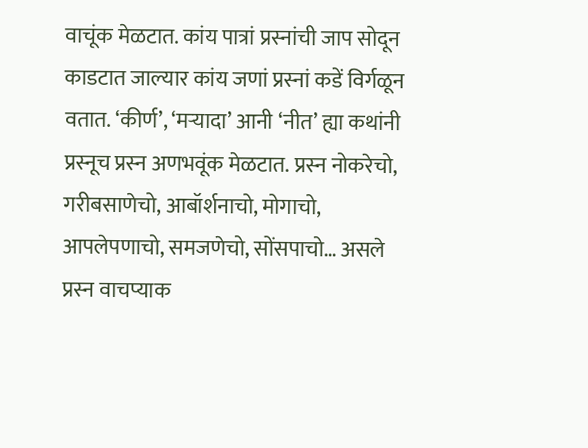वाचूंक मेळटात. कांय पात्रां प्रस्नांची जाप सोदून काडटात जाल्यार कांय जणां प्रस्नां कडें विर्गळून वतात. ‘कीर्ण’, ‘मऱ्यादा’ आनी ‘नीत’ ह्या कथांनी प्रस्नूच प्रस्न अणभवूंक मेळटात. प्रस्न नोकरेचो, गरीबसाणेचो, आबॉर्शनाचो, मोगाचो, आपलेपणाचो, समजणेचो, सोंसपाचो… असले प्रस्न वाचप्याक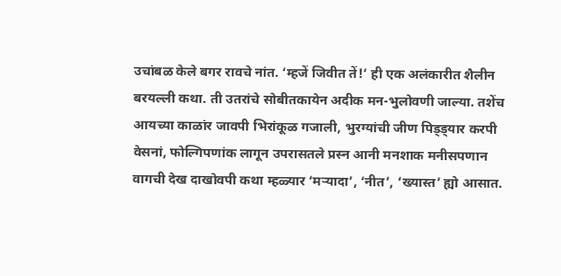उचांबळ केले बगर रावचे नांत. ‘म्हजें जिवीत तें!’ ही एक अलंकारीत शैलीन बरयल्ली कथा. ती उतरांचे सोबीतकायेन अदीक मन-भुलोवणी जाल्या. तशेंच आयच्या काळांर जावपी भिरांकूळ गजाली, भुरग्यांची जीण पिड्ड्यार करपी वेसनां, फोल्गिपणांक लागून उपरासतले प्रस्न आनी मनशाक मनीसपणान वागची देख दाखोवपी कथा म्हळ्यार ‘मऱ्यादा’, ‘नीत’, ‘ख्यास्त’ ह्यो आसात.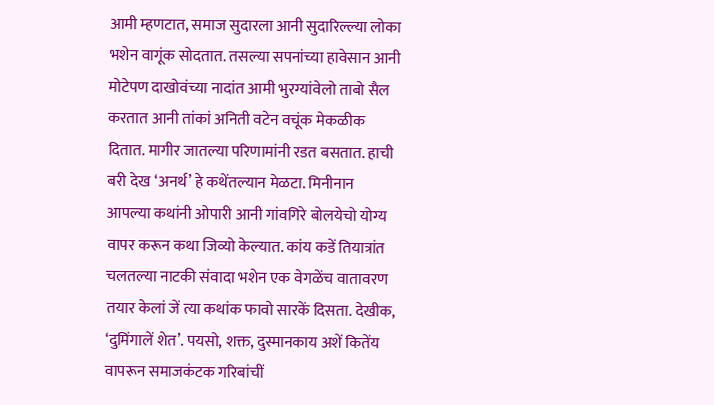आमी म्हणटात, समाज सुदारला आनी सुदारिल्ल्या लोका भशेन वागूंक सोदतात. तसल्या सपनांच्या हावेसान आनी मोटेपण दाखोवंच्या नादांत आमी भुरग्यांवेलो ताबो सैल करतात आनी तांकां अनिती वटेन वचूंक मेकळीक दितात. मागीर जातल्या परिणामांनी रडत बसतात. हाची बरी देख ‘अनर्थ’ हे कथेंतल्यान मेळटा. मिनीनान आपल्या कथांनी ओपारी आनी गांवगिरे बोलयेचो योग्य वापर करून कथा जिव्यो केल्यात. कांय कडें तियात्रांत चलतल्या नाटकी संवादा भशेन एक वेगळेंच वातावरण तयार केलां जें त्या कथांक फावो सारकें दिसता. देखीक, ‘दुमिंगालें शेत’. पयसो, शक्त, दुस्मानकाय अशें कितेंय वापरून समाजकंटक गरिबांचीं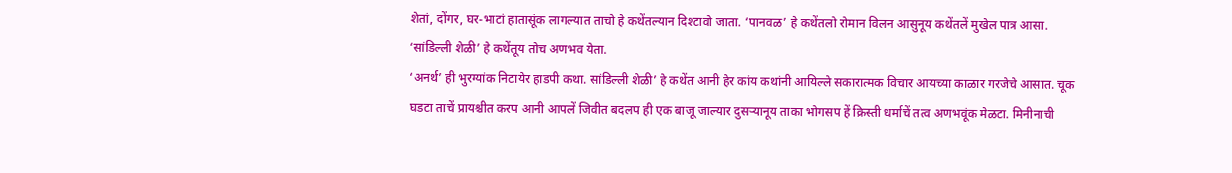शेतां, दोंगर, घर-भाटां हातासूंक लागल्यात ताचो हे कथेंतल्यान दिश्टावो जाता. ‘पानवळ’ हे कथेंतलो रोमान विलन आसुनूय कथेंतलें मुखेल पात्र आसा. ‘सांडिल्ली शेळी’ हे कथेंतूय तोच अणभव येता.
‘अनर्थ’ ही भुरग्यांक निटायेर हाडपी कथा. सांडिल्ली शेळी’ हे कथेंत आनी हेर कांय कथांनी आयिल्ले सकारात्मक विचार आयच्या काळार गरजेचे आसात. चूक घडटा ताचें प्रायश्चीत करप आनी आपलें जिवीत बदलप ही एक बाजू जाल्यार दुसऱ्यानूय ताका भोगसप हें क्रिस्ती धर्माचें तत्व अणभवूंक मेळटा. मिनीनाची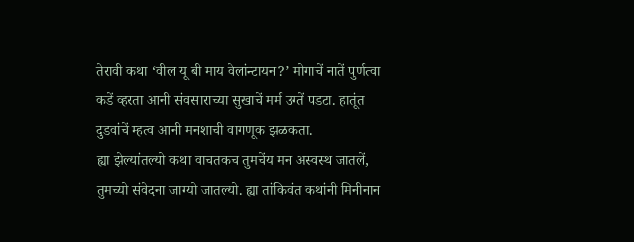तेरावी कथा ‘वील यू बी माय वेलांन्टायन?’ मोगाचें नातें पुर्णत्वा कडें व्हरता आनी संवसाराच्या सुखाचें मर्म उग्तें पडटा. हातूंत दुडवांचें म्हत्व आनी मनशाची वागणूक झळकता.
ह्या झेल्यांतल्यो कथा वाचतकच तुमचेंय मन अस्वस्थ जातलें, तुमच्यो संवेदना जाग्यो जातल्यो. ह्या तांकिवंत कथांनी मिनीनान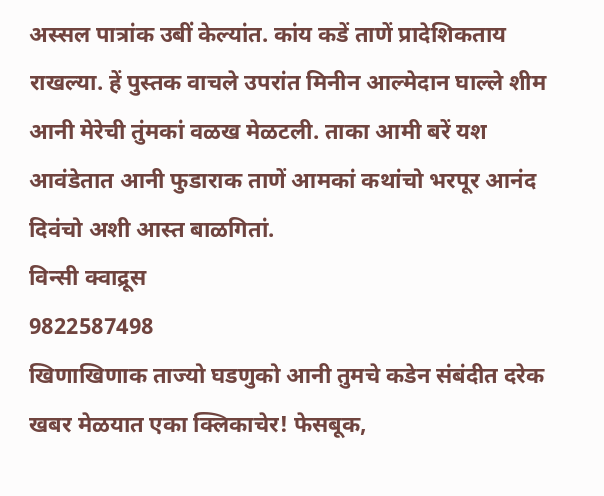अस्सल पात्रांक उबीं केल्यांत. कांय कडें ताणें प्रादेशिकताय राखल्या. हें पुस्तक वाचले उपरांत मिनीन आल्मेदान घाल्ले शीम आनी मेरेची तुंमकां वळख मेळटली. ताका आमी बरें यश आवंडेतात आनी फुडाराक ताणें आमकां कथांचो भरपूर आनंद दिवंचो अशी आस्त बाळगितां.
विन्सी क्वाद्रूस
9822587498
खिणाखिणाक ताज्यो घडणुको आनी तुमचे कडेन संबंदीत दरेक खबर मेळयात एका क्लिकाचेर! फेसबूक,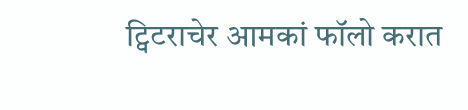ट्विटराचेर आमकां फॉलो करात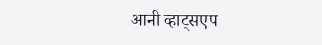आनी व्हाट्सएप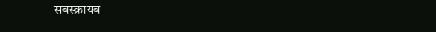सबस्क्रायब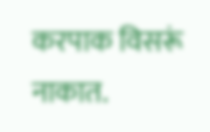करपाक विसरूं नाकात.